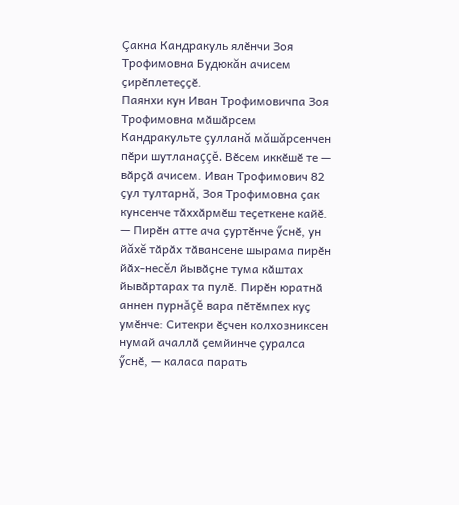Çакна Кандракуль ялӗнчи Зоя Трофимовна Будюкăн ачисем ҫирӗплетеҫҫӗ.
Паянхи кун Иван Трофимовичпа Зоя Трофимовна мӑшӑрсем Кандракульте çулланă мăшăрсенчен пӗри шутланаççĕ. Вӗсем иккӗшӗ те — вӑрҫӑ ачисем. Иван Трофимович 82 ҫул тултарнă, Зоя Трофимовна ҫак кунсенче тӑххӑрмӗш теҫеткене кайӗ.
— Пирӗн атте ача ҫуртӗнче ӳснӗ, ун йăхĕ тӑрӑх тӑвансене шырама пирӗн йӑх-несĕл йывӑҫне тума кӑштах йывӑртарах та пулӗ. Пирӗн юратнӑ аннен пурнăçĕ вара пӗтӗмпех куҫ умӗнче: Ситекри ӗҫчен колхозниксен нумай ачаллӑ ҫемйинче çуралса ӳснӗ, — каласа парать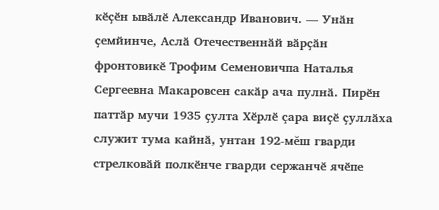кӗҫӗн ывӑлӗ Александр Иванович. — Унӑн ҫемйинче, Аслӑ Отечественнӑй вӑрҫӑн фронтовикӗ Трофим Семеновичпа Наталья Сергеевна Макаровсен сакӑр ача пулнӑ. Пирӗн паттӑр мучи 1935 ҫулта Хӗрлӗ çара виҫӗ ҫуллӑха служит тума кайнӑ, унтан 192-мĕш гварди стрелковӑй полкӗнче гварди сержанчӗ ячӗпе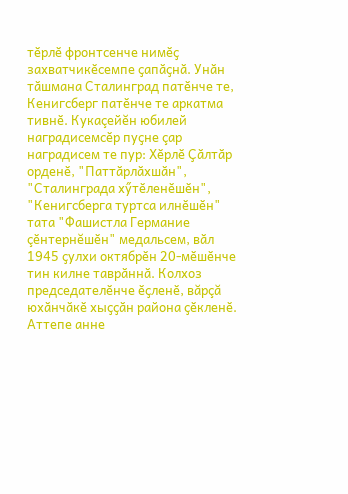тӗрлӗ фронтсенче нимӗҫ захватчикӗсемпе ҫапӑҫнӑ. Унӑн тӑшмана Сталинград патӗнче те, Кенигсберг патӗнче те аркатма тивнӗ. Кукаçейĕн юбилей наградисемсӗр пуҫне çар наградисем те пур: Хӗрлӗ Ҫӑлтӑр орденӗ, "Паттӑрлӑхшӑн", "Сталинграда хӳтӗленӗшӗн", "Кенигсберга туртса илнӗшӗн" тата "Фашистла Германие çӗнтернĕшӗн" медальсем, вӑл 1945 ҫулхи октябрӗн 20-мӗшӗнче тин килне таврӑннӑ. Колхоз председателӗнче ӗҫленӗ, вăрçă юхӑнчӑкӗ хыҫҫӑн района ҫӗкленӗ.
Аттепе анне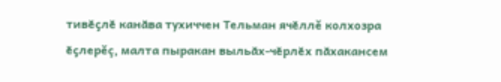тивӗҫлӗ канӑва тухиччен Тельман ячӗллĕ колхозра ӗҫлерĕç, малта пыракан выльӑх-чӗрлӗх пӑхакансем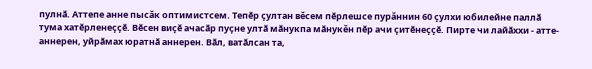пулнӑ. Аттепе анне пысăк оптимистсем. Тепӗр ҫултан вĕсем пӗрлешсе пурăннин 60 ҫулхи юбилейне паллӑ тума хатӗрленеҫҫӗ. Вӗсен виҫӗ ачасӑр пуҫне ултӑ мӑнукпа мӑнукĕн пӗр ачи ҫитӗнеҫҫӗ. Пирте чи лайӑххи - атте-аннерен, уйрӑмах юратнӑ аннерен. Вӑл, ватӑлсан та,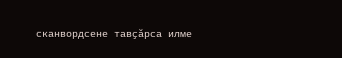сканвордсене тавҫӑрса илме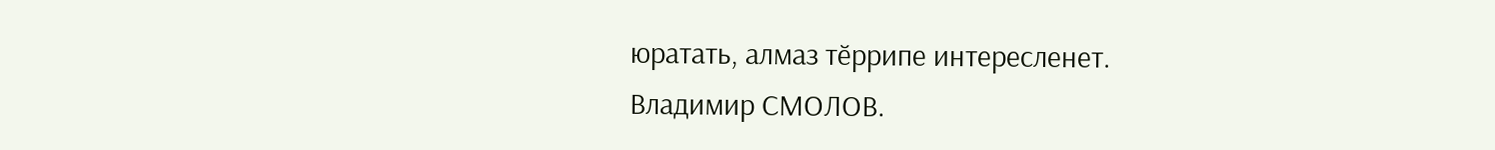юратать, алмаз тӗррипе интересленет.
Владимир СМОЛОВ.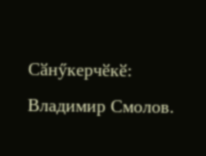Сӑнӳкерчӗкӗ: Владимир Смолов.